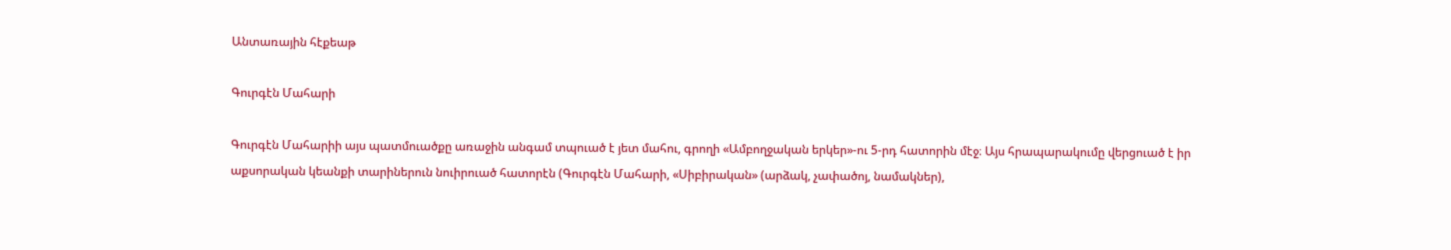Անտառային հէքեաթ

Գուրգէն Մահարի

Գուրգէն Մահարիի այս պատմուածքը առաջին անգամ տպուած է յետ մահու, գրողի «Ամբողջական երկեր»-ու 5-րդ հատորին մէջ։ Այս հրապարակումը վերցուած է իր աքսորական կեանքի տարիներուն նուիրուած հատորէն (Գուրգէն Մահարի, «Սիբիրական» (արձակ, չափածոյ, նամակներ),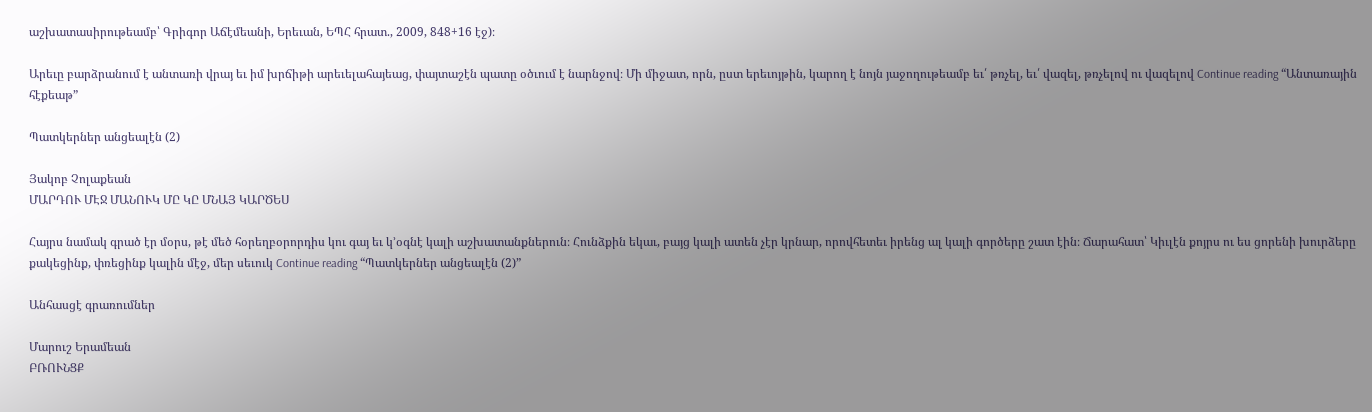աշխատասիրութեամբ՝ Գրիգոր Աճէմեանի, Երեւան, ԵՊՀ հրատ., 2009, 848+16 էջ)։

Արեւը բարձրանում է անտառի վրայ եւ իմ խրճիթի արեւելահայեաց, փայտաշէն պատը օծւում է նարնջով։ Մի միջատ, որն, ըստ երեւոյթին, կարող է նոյն յաջողութեամբ եւ՛ թռչել, եւ՛ վազել, թռչելով ու վազելով Continue reading “Անտառային հէքեաթ”

Պատկերներ անցեալէն (2)

Յակոբ Չոլաքեան
ՄԱՐԴՈՒ ՄԷՋ ՄԱՆՈՒԿ ՄԸ ԿԸ ՄՆԱՅ ԿԱՐԾԵՍ

Հայրս նամակ գրած էր մօրս, թէ մեծ հօրեղբօրորդիս կու գայ եւ կ՚օգնէ կալի աշխատանքներուն։ Հունձքին եկաւ, բայց կալի ատեն չէր կրնար, որովհետեւ իրենց ալ կալի գործերը շատ էին։ Ճարահատ՝ Կիւլէն քոյրս ու ես ցորենի խուրձերը քակեցինք, փռեցինք կալին մէջ, մեր սեւուկ Continue reading “Պատկերներ անցեալէն (2)”

Անհասցէ գրառումներ

Մարուշ Երամեան
ԲՌՈՒՆՑՔ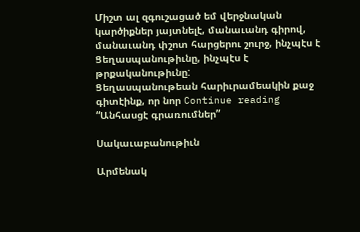Միշտ ալ զգուշացած եմ վերջնական կարծիքներ յայտնելէ, մանաւանդ գիրով, մանաւանդ փշոտ հարցերու շուրջ, ինչպէս է Ցեղասպանութիւնը, ինչպէս է թրքականութիւնը:
Ցեղասպանութեան հարիւրամեակին քաջ գիտէինք, որ նոր Continue reading “Անհասցէ գրառումներ”

Սակաւաբանութիւն

Արմենակ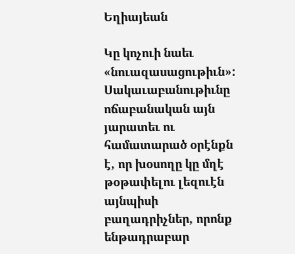Եղիայեան

Կը կոչուի նաեւ «նուազասացութիւն»:
Սակաւաբանութիւնը ոճաբանական այն յարատեւ ու համատարած օրէնքն է, որ խօսողը կը մղէ թօթափելու լեզուէն այնպիսի բաղադրիչներ, որոնք ենթադրաբար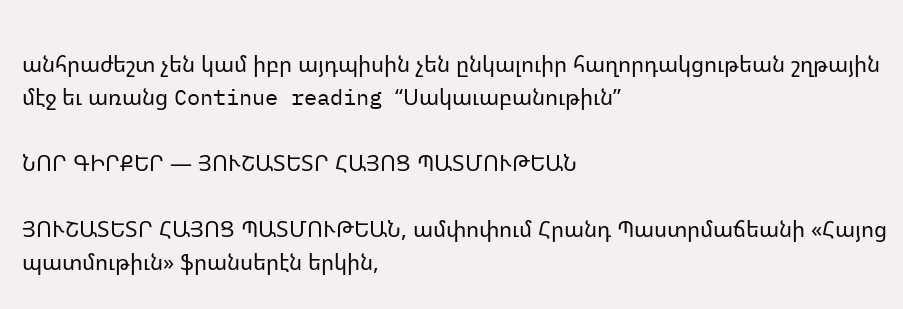անհրաժեշտ չեն կամ իբր այդպիսին չեն ընկալուիր հաղորդակցութեան շղթային մէջ եւ առանց Continue reading “Սակաւաբանութիւն”

ՆՈՐ ԳԻՐՔԵՐ — ՅՈՒՇԱՏԵՏՐ ՀԱՅՈՑ ՊԱՏՄՈՒԹԵԱՆ

ՅՈՒՇԱՏԵՏՐ ՀԱՅՈՑ ՊԱՏՄՈՒԹԵԱՆ, ամփոփում Հրանդ Պաստրմաճեանի «Հայոց պատմութիւն» ֆրանսերէն երկին,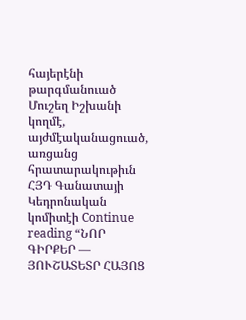հայերէնի թարգմանուած Մուշեղ Իշխանի կողմէ, այժմէականացուած, առցանց հրատարակութիւն ՀՅԴ Գանատայի Կեդրոնական կոմիտէի Continue reading “ՆՈՐ ԳԻՐՔԵՐ — ՅՈՒՇԱՏԵՏՐ ՀԱՅՈՑ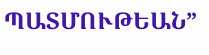ՊԱՏՄՈՒԹԵԱՆ”